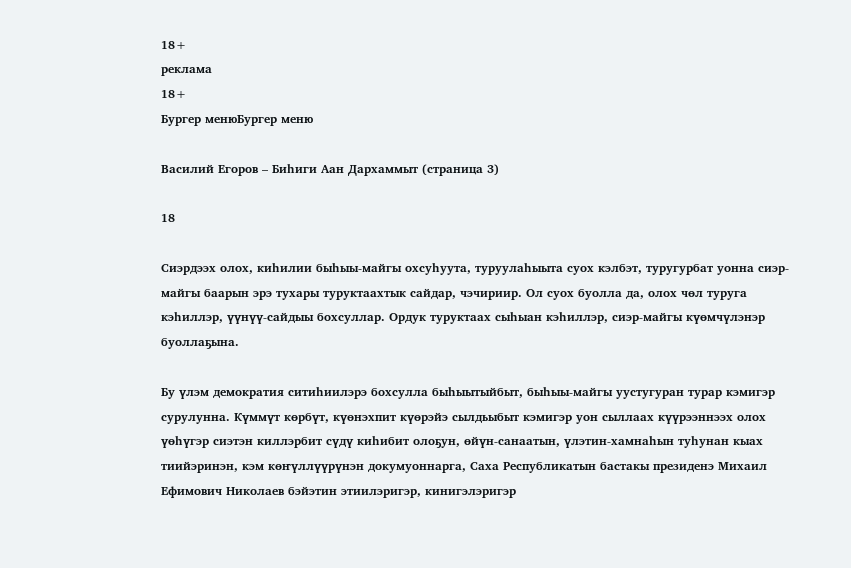18+
реклама
18+
Бургер менюБургер меню

Василий Егоров – Биһиги Аан Дархаммыт (страница 3)

18

Сиэрдээх олох, киһилии быһыы-майгы охсуһуута, туруулаһыыта суох кэлбэт, туругурбат уонна сиэр-майгы баарын эрэ тухары туруктаахтык сайдар, чэчириир. Ол суох буолла да, олох чөл туруга кэһиллэр, үүнүү-сайдыы бохсуллар. Ордук туруктаах сыһыан кэһиллэр, сиэр-майгы күөмчүлэнэр буоллаҕына.

Бу үлэм демократия ситиһиилэрэ бохсулла быһыытыйбыт, быһыы-майгы уустугуран турар кэмигэр сурулунна. Күммүт көрбүт, күөнэхпит күөрэйэ сылдьыбыт кэмигэр уон сыллаах күүрээннээх олох үөһүгэр сиэтэн киллэрбит сүдү киһибит олоҕун, өйүн-санаатын, үлэтин-хамнаһын туһунан кыах тиийэринэн, кэм көҥүллүүрүнэн докумуоннарга, Саха Республикатын бастакы президенэ Михаил Ефимович Николаев бэйэтин этиилэригэр, кинигэлэригэр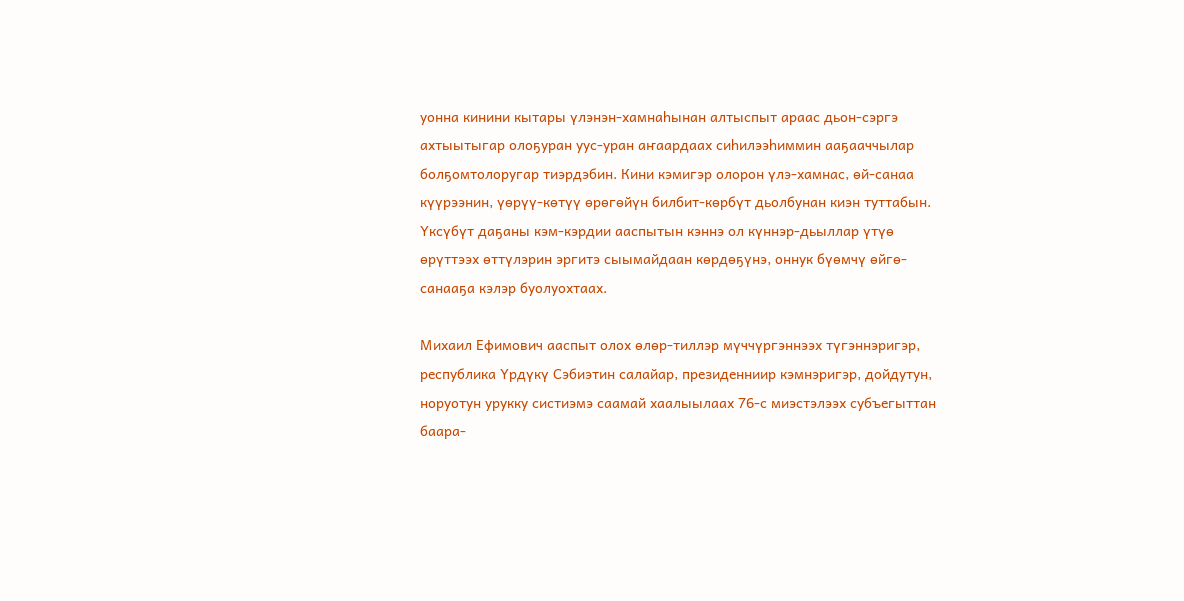уонна кинини кытары үлэнэн-хамнаһынан алтыспыт араас дьон-сэргэ ахтыытыгар олоҕуран уус-уран аҥаардаах сиһилээһиммин ааҕааччылар болҕомтолоругар тиэрдэбин. Кини кэмигэр олорон үлэ-хамнас, өй-санаа күүрээнин, үөрүү-көтүү өрөгөйүн билбит-көрбүт дьолбунан киэн туттабын. Үксүбүт даҕаны кэм-кэрдии ааспытын кэннэ ол күннэр-дьыллар үтүө өрүттээх өттүлэрин эргитэ сыымайдаан көрдөҕүнэ, оннук бүөмчү өйгө-санааҕа кэлэр буолуохтаах.

Михаил Ефимович ааспыт олох өлөр-тиллэр мүччүргэннээх түгэннэригэр, республика Үрдүкү Сэбиэтин салайар, президенниир кэмнэригэр, дойдутун, норуотун урукку систиэмэ саамай хаалыылаах 76-с миэстэлээх субъегыттан баара-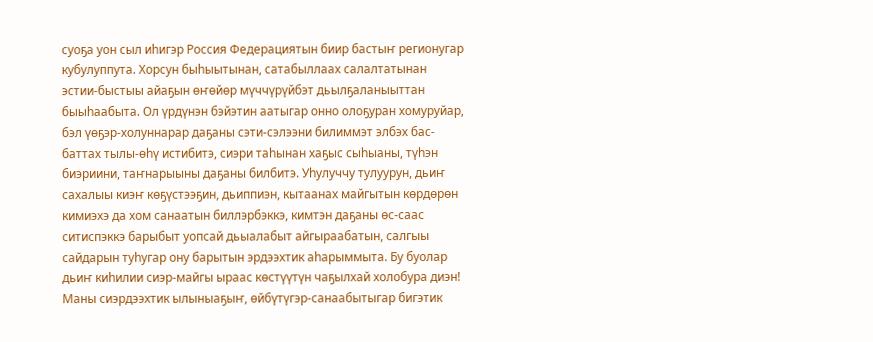суоҕа уон сыл иһигэр Россия Федерациятын биир бастыҥ регионугар кубулуппута. Хорсун быһыытынан, сатабыллаах салалтатынан эстии-быстыы айаҕын өҥөйөр мүччүрүйбэт дьылҕаланыыттан быыһаабыта. Ол үрдүнэн бэйэтин аатыгар онно олоҕуран хомуруйар, бэл үөҕэр-холуннарар даҕаны сэти-сэлээни билиммэт элбэх бас-баттах тылы-өһү истибитэ, сиэри таһынан хаҕыс сыһыаны, түһэн биэриини, таҥнарыыны даҕаны билбитэ. Уһулуччу тулуурун, дьиҥ сахалыы киэҥ көҕүстээҕин, дьиппиэн, кытаанах майгытын көрдөрөн кимиэхэ да хом санаатын биллэрбэккэ, кимтэн даҕаны өс-саас ситиспэккэ барыбыт уопсай дьыалабыт айгыраабатын, салгыы сайдарын туһугар ону барытын эрдээхтик аһарыммыта. Бу буолар дьиҥ киһилии сиэр-майгы ыраас көстүүтүн чаҕылхай холобура диэн! Маны сиэрдээхтик ылыныаҕыҥ, өйбүтүгэр-санаабытыгар бигэтик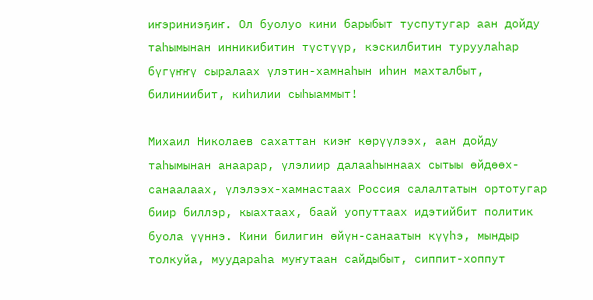иҥэриниэҕиҥ. Ол буолуо кини барыбыт туспутугар аан дойду таһымынан инникибитин түстүүр, кэскилбитин туруулаһар бүгүҥҥү сыралаах үлэтин-хамнаһын иһин махталбыт, билиниибит, киһилии сыһыаммыт!

Михаил Николаев сахаттан киэҥ көрүүлээх, аан дойду таһымынан анаарар, үлэлиир далааһыннаах сытыы өйдөөх-санаалаах, үлэлээх-хамнастаах Россия салалтатын ортотугар биир биллэр, кыахтаах, баай уопуттаах идэтийбит политик буола үүннэ. Кини билигин өйүн-санаатын күүһэ, мындыр толкуйа, муудараһа муҥутаан сайдыбыт, сиппит-хоппут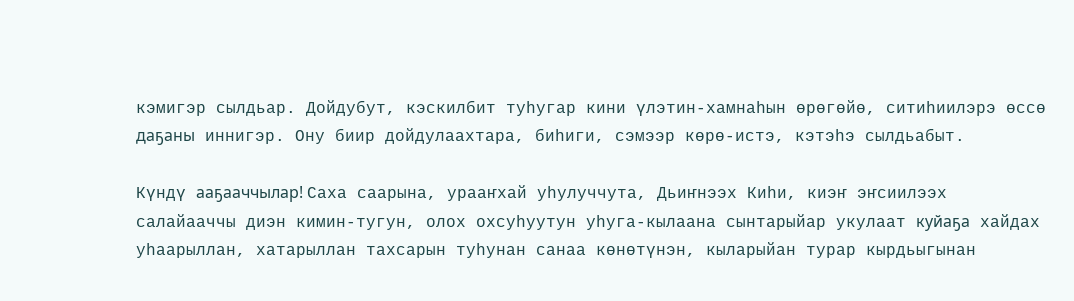кэмигэр сылдьар. Дойдубут, кэскилбит туһугар кини үлэтин-хамнаһын өрөгөйө, ситиһиилэрэ өссө даҕаны иннигэр. Ону биир дойдулаахтара, биһиги, сэмээр көрө-истэ, кэтэһэ сылдьабыт.

Күндү ааҕааччылар! Саха саарына, урааҥхай уһулуччута, Дьиҥнээх Киһи, киэҥ эҥсиилээх салайааччы диэн кимин-тугун, олох охсуһуутун уһуга-кылаана сынтарыйар укулаат куйаҕа хайдах уһаарыллан, хатарыллан тахсарын туһунан санаа көнөтүнэн, кыларыйан турар кырдьыгынан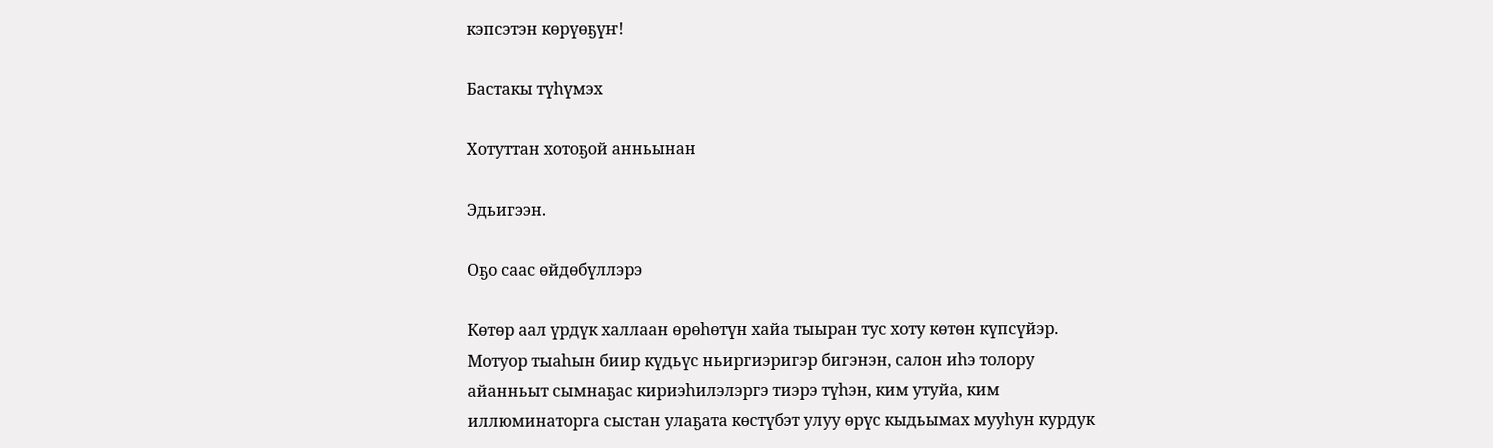кэпсэтэн көрүөҕүҥ!

Бастакы түһүмэх

Хотуттан хотоҕой анньынан

Эдьигээн.

Оҕо саас өйдөбүллэрэ

Көтөр аал үрдүк халлаан өрөһөтүн хайа тыыран тус хоту көтөн күпсүйэр. Мотуор тыаһын биир күдьүс ньиргиэригэр бигэнэн, салон иһэ толору айанньыт сымнаҕас кириэһилэлэргэ тиэрэ түһэн, ким утуйа, ким иллюминаторга сыстан улаҕата көстүбэт улуу өрүс кыдьымах мууһун курдук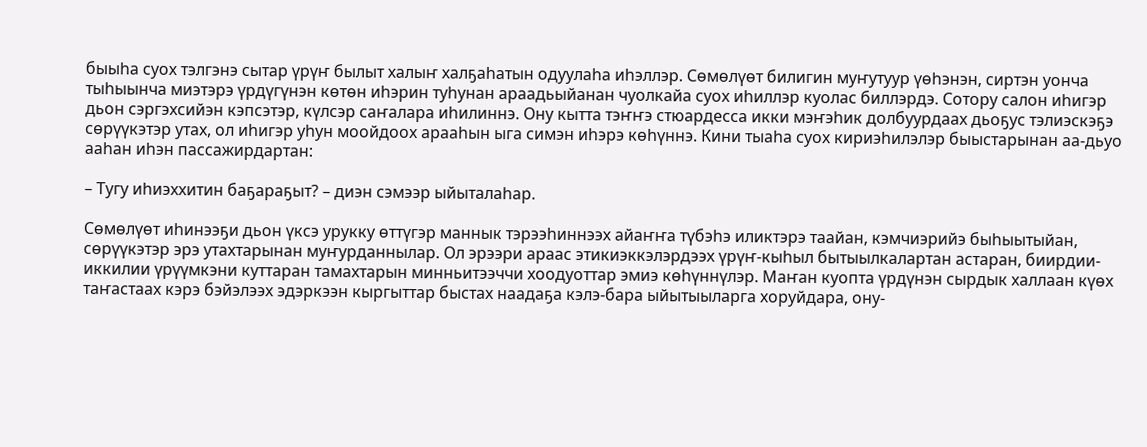быыһа суох тэлгэнэ сытар үрүҥ былыт халыҥ халҕаһатын одуулаһа иһэллэр. Сөмөлүөт билигин муҥутуур үөһэнэн, сиртэн уонча тыһыынча миэтэрэ үрдүгүнэн көтөн иһэрин туһунан араадьыйанан чуолкайа суох иһиллэр куолас биллэрдэ. Сотору салон иһигэр дьон сэргэхсийэн кэпсэтэр, күлсэр саҥалара иһилиннэ. Ону кытта тэҥҥэ стюардесса икки мэҥэһик долбуурдаах дьоҕус тэлиэскэҕэ сөрүүкэтэр утах, ол иһигэр уһун моойдоох арааһын ыга симэн иһэрэ көһүннэ. Кини тыаһа суох кириэһилэлэр быыстарынан аа-дьуо ааһан иһэн пассажирдартан:

– Тугу иһиэххитин баҕараҕыт? – диэн сэмээр ыйыталаһар.

Сөмөлүөт иһинээҕи дьон үксэ урукку өттүгэр маннык тэрээһиннээх айаҥҥа түбэһэ иликтэрэ таайан, кэмчиэрийэ быһыытыйан, сөрүүкэтэр эрэ утахтарынан муҥурданнылар. Ол эрээри араас этикиэккэлэрдээх үрүҥ-кыһыл бытыылкалартан астаран, биирдии-иккилии үрүүмкэни куттаран тамахтарын минньитээччи хоодуоттар эмиэ көһүннүлэр. Маҥан куопта үрдүнэн сырдык халлаан күөх таҥастаах кэрэ бэйэлээх эдэркээн кыргыттар быстах наадаҕа кэлэ-бара ыйытыыларга хоруйдара, ону-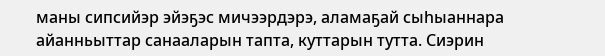маны сипсийэр эйэҕэс мичээрдэрэ, аламаҕай сыһыаннара айанньыттар санааларын тапта, куттарын тутта. Сиэрин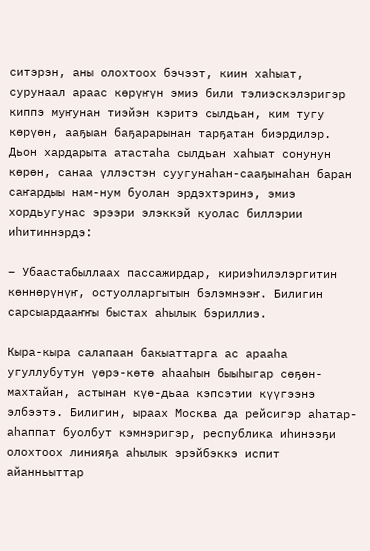ситэрэн, аны олохтоох бэчээт, киин хаһыат, сурунаал араас көрүҥүн эмиэ били тэлиэскэлэригэр киппэ муҥунан тиэйэн кэритэ сылдьан, ким тугу көрүөн, ааҕыан баҕарарынан тарҕатан биэрдилэр. Дьон хардарыта атастаһа сылдьан хаһыат сонунун көрөн, санаа үллэстэн суугунаһан-сааҕынаһан баран саҥардыы нам-нум буолан эрдэхтэринэ, эмиэ хордьугунас эрээри элэккэй куолас биллэрии иһитиннэрдэ:

– Убаастабыллаах пассажирдар, кириэһилэлэргитин көннөрүнүҥ, остуолларгытын бэлэмнээҥ. Билигин сарсыардааҥҥы быстах аһылык бэриллиэ.

Кыра-кыра салапаан бакыаттарга ас арааһа угуллубутун үөрэ-көтө аһааһын быыһыгар сөҕөн-махтайан, астынан күө-дьаа кэпсэтии күүгээнэ элбээтэ. Билигин, ыраах Москва да рейсигэр аһатар-аһаппат буолбут кэмнэригэр, республика иһинээҕи олохтоох линияҕа аһылык эрэйбэккэ испит айанньыттар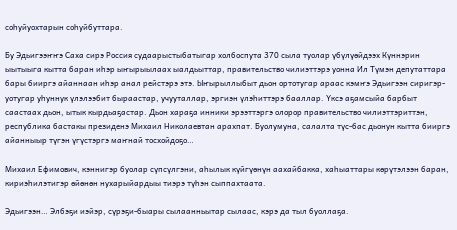соһуйуохтарын соһуйбуттара.

Бу Эдьигээҥҥэ Саха сирэ Россия судаарыстыбатыгар холбоспута 370 сыла туолар үбүлүөйдээх Күннэрин ыытыыга кытта баран иһэр ыҥырыылаах ыалдьыттар, правительство чилиэттэрэ уонна Ил Түмэн депутаттара бары бииргэ айаннаан иһэр анал рейстэрэ этэ. Ыҥырыллыбыт дьон ортотугар араас кэмҥэ Эдьигээн сиригэр-уотугар уһуннук үлэлээбит быраастар, учууталлар, эргиэн үлэһиттэрэ бааллар. Үксэ аҕамсыйа барбыт саастаах дьон, ытык кырдьаҕастар. Дьон хараҕа инники эрээттэргэ олорор правительство чилиэттэриттэн, республика бастакы президенэ Михаил Николаевтан арахпат. Буолумуна, салалта түс-бас дьонун кытта бииргэ айанныыр түгэн үгүстэргэ маҥнай тосхойдоҕо…

Михаил Ефимович, кэннигэр буолар сүпсүлгэни, аһылык күйгүөнүн аахайбакка, хаһыаттары көрүтэлээн баран, кириэһилэтигэр өйөнөн нухарыйардыы тиэрэ түһэн сыппахтаата.

Эдьигээн… Элбэҕи иэйэр, сүрэҕи-быары сылаанньытар сылаас, кэрэ да тыл буоллаҕа.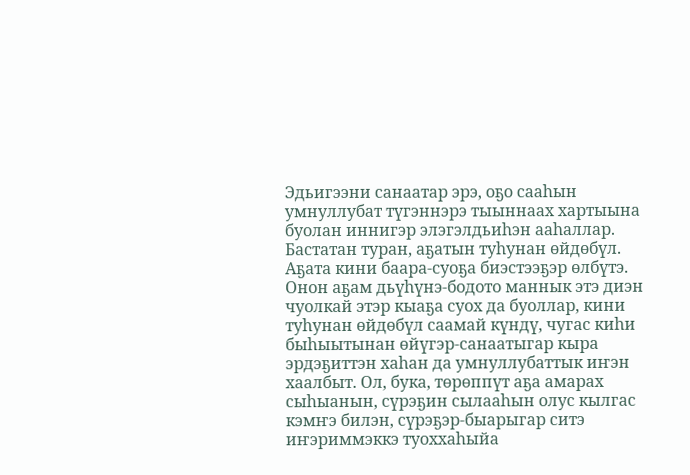Эдьигээни санаатар эрэ, оҕо сааһын умнуллубат түгэннэрэ тыыннаах хартыына буолан иннигэр элэгэлдьиһэн ааһаллар. Бастатан туран, аҕатын туһунан өйдөбүл. Аҕата кини баара-суоҕа биэстээҕэр өлбүтэ. Онон аҕам дьүһүнэ-бодото маннык этэ диэн чуолкай этэр кыаҕа суох да буоллар, кини туһунан өйдөбүл саамай күндү, чугас киһи быһыытынан өйүгэр-санаатыгар кыра эрдэҕиттэн хаһан да умнуллубаттык иҥэн хаалбыт. Ол, бука, төрөппүт аҕа амарах сыһыанын, сүрэҕин сылааһын олус кылгас кэмҥэ билэн, сүрэҕэр-быарыгар ситэ иҥэриммэккэ туоххаһыйа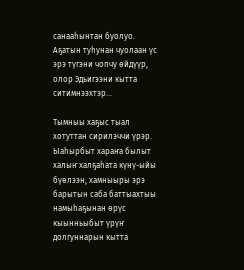санааһынтан буолуо. Аҕатын туһунан чуолаан үс эрэ түгэни чопчу өйдүүр, олор Эдьигээни кытта ситимнээхтэр…

Тымныы хаҕыс тыал хотуттан сирилэччи үрэр. Ыаһырбыт хараҥа былыт халыҥ халҕаһата күнү-ыйы бүөлээн, хамныыры эрэ барытын саба баттыахтыы намыһаҕынан өрүс кыынньыбыт үрүҥ долгуннарын кытта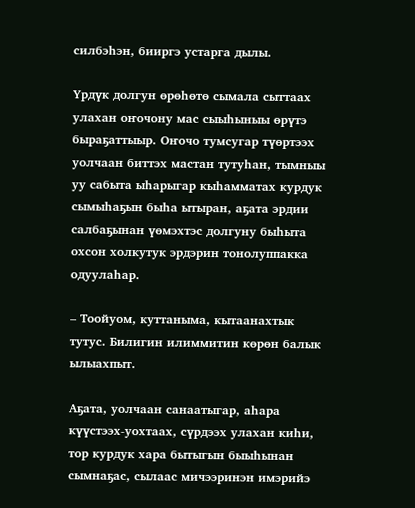силбэһэн, бииргэ устарга дылы.

Үрдүк долгун өрөһөтө сымала сыттаах улахан оҥочону мас сыыһыныы өрүтэ быраҕаттыыр. Оҥочо тумсугар түөртээх уолчаан биттэх мастан тутуһан, тымныы уу сабыта ыһарыгар кыһамматах курдук сымыһаҕын быһа ытыран, аҕата эрдии салбаҕынан үөмэхтэс долгуну быһыта охсон холкутук эрдэрин тонолуппакка одуулаһар.

– Тоойуом, куттаныма, кытаанахтык тутус. Билигин илиммитин көрөн балык ылыахпыт.

Аҕата, уолчаан санаатыгар, аһара күүстээх-уохтаах, сүрдээх улахан киһи, тор курдук хара бытыгын быыһынан сымнаҕас, сылаас мичээринэн имэрийэ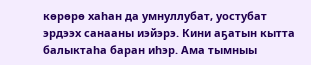көрөрө хаһан да умнуллубат, уостубат эрдээх санааны иэйэрэ. Кини аҕатын кытта балыктаһа баран иһэр. Ама тымныы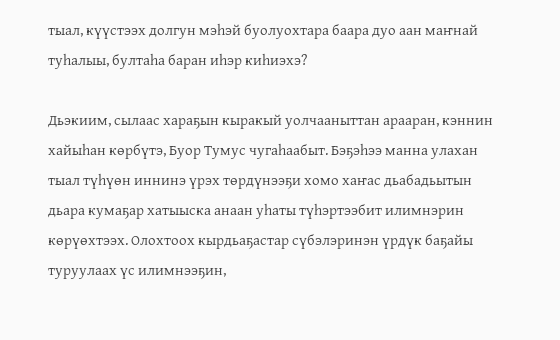тыал, күүстээх долгун мэһэй буолуохтара баара дуо аан маҥнай туһалыы, бултаһа баран иһэр киһиэхэ?

Дьэкиим, сылаас хараҕын кыракый уолчааныттан арааран, кэннин хайыһан көрбүтэ, Буор Тумус чугаһаабыт. Бэҕэһээ манна улахан тыал түһүөн иннинэ үрэх төрдүнээҕи хомо хаҥас дьабадьытын дьара кумаҕар хатыыска анаан уһаты түһэртээбит илимнэрин көрүөхтээх. Олохтоох кырдьаҕастар сүбэлэринэн үрдүк баҕайы туруулаах үс илимнээҕин,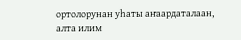ортолорунан уһаты аҥаардаталаан, алта илим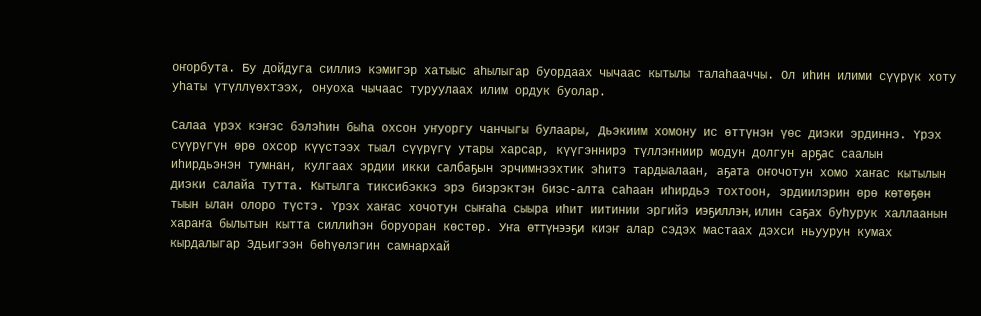оҥорбута. Бу дойдуга силлиэ кэмигэр хатыыс аһылыгар буордаах чычаас кытылы талаһааччы. Ол иһин илими сүүрүк хоту уһаты үтүллүөхтээх, онуоха чычаас туруулаах илим ордук буолар.

Салаа үрэх кэҥэс бэлэһин быһа охсон уҥуоргу чанчыгы булаары, Дьэкиим хомону ис өттүнэн үөс диэки эрдиннэ. Үрэх сүүрүгүн өрө охсор күүстээх тыал сүүрүгү утары харсар, күүгэннирэ түллэҥниир модун долгун арҕас саалын иһирдьэнэн тумнан, кулгаах эрдии икки салбаҕын эрчимнээхтик эһитэ тардыалаан, аҕата оҥочотун хомо хаҥас кытылын диэки салайа тутта. Кытылга тиксибэккэ эрэ биэрэктэн биэс-алта саһаан иһирдьэ тохтоон, эрдиилэрин өрө көтөҕөн тыын ылан олоро түстэ. Үрэх хаҥас хочотун сыҥаһа сыыра иһит иитинии эргийэ иэҕиллэн, илин саҕах буһурук халлаанын хараҥа былытын кытта силлиһэн боруоран көстөр. Уҥа өттүнээҕи киэҥ алар сэдэх мастаах дэхси ньуурун кумах кырдалыгар Эдьигээн бөһүөлэгин самнархай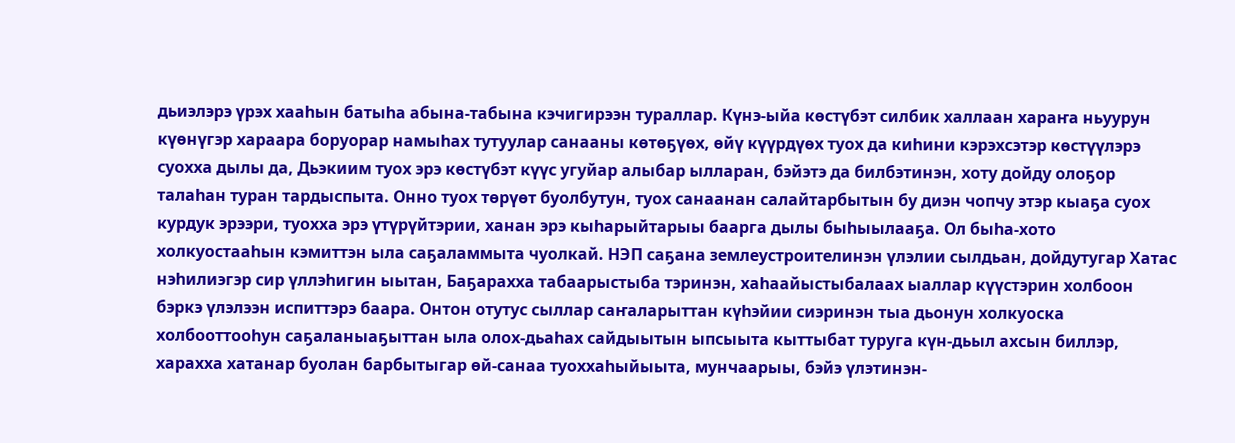дьиэлэрэ үрэх хааһын батыһа абына-табына кэчигирээн тураллар. Күнэ-ыйа көстүбэт силбик халлаан хараҥа ньуурун күөнүгэр хараара боруорар намыһах тутуулар санааны көтөҕүөх, өйү күүрдүөх туох да киһини кэрэхсэтэр көстүүлэрэ суохха дылы да, Дьэкиим туох эрэ көстүбэт күүс угуйар алыбар ылларан, бэйэтэ да билбэтинэн, хоту дойду олоҕор талаһан туран тардыспыта. Онно туох төрүөт буолбутун, туох санаанан салайтарбытын бу диэн чопчу этэр кыаҕа суох курдук эрээри, туохха эрэ үтүрүйтэрии, ханан эрэ кыһарыйтарыы баарга дылы быһыылааҕа. Ол быһа-хото холкуостааһын кэмиттэн ыла саҕаламмыта чуолкай. НЭП саҕана землеустроителинэн үлэлии сылдьан, дойдутугар Хатас нэһилиэгэр сир үллэһигин ыытан, Баҕарахха табаарыстыба тэринэн, хаһаайыстыбалаах ыаллар күүстэрин холбоон бэркэ үлэлээн испиттэрэ баара. Онтон отутус сыллар саҥаларыттан күһэйии сиэринэн тыа дьонун холкуоска холбооттооһун саҕаланыаҕыттан ыла олох-дьаһах сайдыытын ыпсыыта кыттыбат туруга күн-дьыл ахсын биллэр, харахха хатанар буолан барбытыгар өй-санаа туоххаһыйыыта, мунчаарыы, бэйэ үлэтинэн-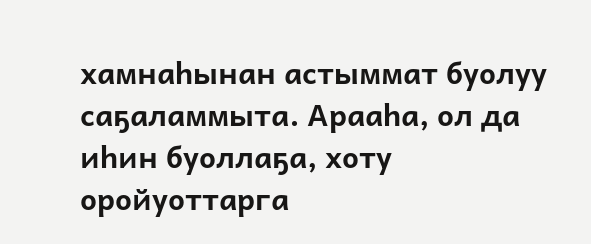хамнаһынан астыммат буолуу саҕаламмыта. Арааһа, ол да иһин буоллаҕа, хоту оройуоттарга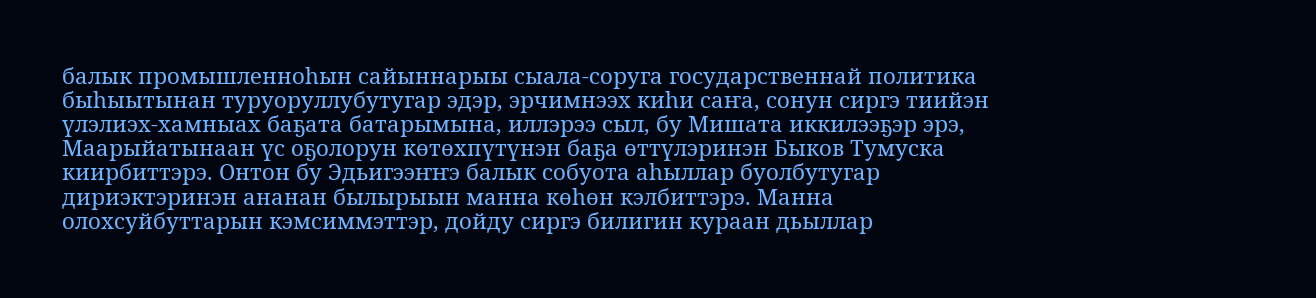балык промышленноһын сайыннарыы сыала-соруга государственнай политика быһыытынан туруоруллубутугар эдэр, эрчимнээх киһи саҥа, сонун сиргэ тиийэн үлэлиэх-хамныах баҕата батарымына, иллэрээ сыл, бу Мишата иккилээҕэр эрэ, Маарыйатынаан үс оҕолорун көтөхпүтүнэн баҕа өттүлэринэн Быков Тумуска киирбиттэрэ. Онтон бу Эдьигээҥҥэ балык собуота аһыллар буолбутугар дириэктэринэн ананан былырыын манна көһөн кэлбиттэрэ. Манна олохсуйбуттарын кэмсиммэттэр, дойду сиргэ билигин кураан дьыллар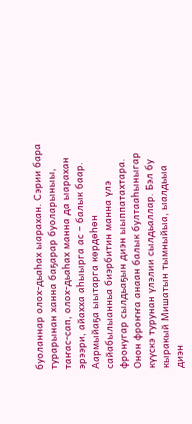буоланнар олох-дьаһах ыарахан. Сэрии бара турарынан ханна баҕарар буоларыныы, таҥас-сап, олох-дьаһах манна да ыарахан эрээри, айахха аһыырга ас – балык баар. Аармыйаҕа ыытарга көрдөһөн сайабылыанньа биэрбитин манна үлэ фронугар сылдьаҕын диэн ыыппатахтара. Онон фроҥҥа анаан балык бултааһыныгар күүскэ турунан үлэлии сылдьаллар. Бэл бу кыракый Мишатын тымныйыа, ыалдьыа диэн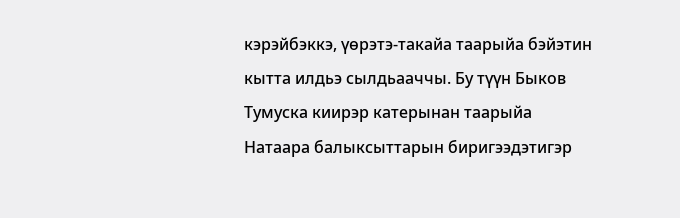кэрэйбэккэ, үөрэтэ-такайа таарыйа бэйэтин кытта илдьэ сылдьааччы. Бу түүн Быков Тумуска киирэр катерынан таарыйа Натаара балыксыттарын биригээдэтигэр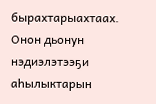бырахтарыахтаах. Онон дьонун нэдиэлэтээҕи аһылыктарын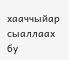хааччыйар сыаллаах бу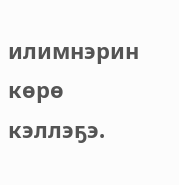илимнэрин көрө кэллэҕэ.